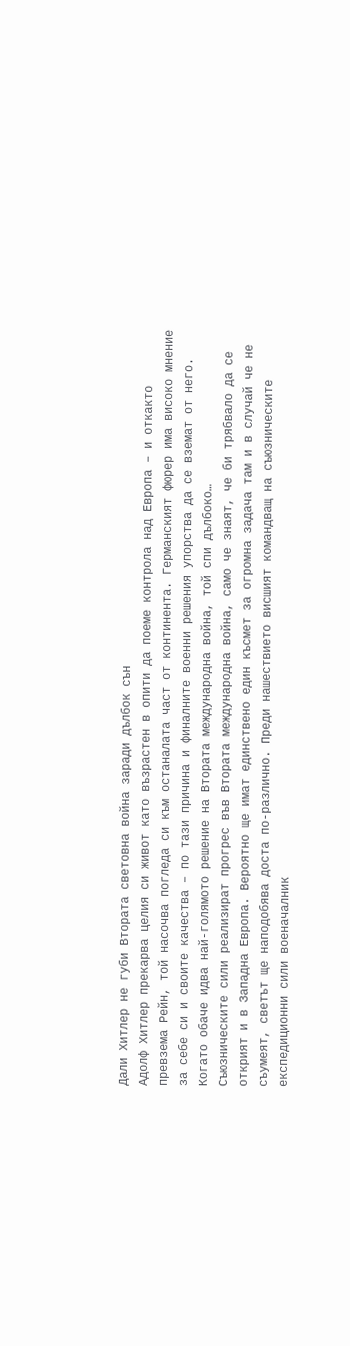Дали Хитлер не губи Втората световна война заради дълбок сън
Адолф Хитлер прекарва целия си живот като възрастен в опити да поеме контрола над Европа – и откакто превзема Рейн, той насочва погледа си към останалата част от континента. Германският фюрер има високо мнение за себе си и своите качества – по тази причина и финалните военни решения упорства да се вземат от него. Когато обаче идва най-голямото решение на Втората международна война, той спи дълбоко…
Съюзническите сили реализират прогрес във Втората международна война, само че знаят, че би трябвало да се открият и в Западна Европа. Вероятно ще имат единствено един късмет за огромна задача там и в случай че не съумеят, светът ще наподобява доста по-различно. Преди нашествието висшият командващ на съюзническите експедиционни сили военачалник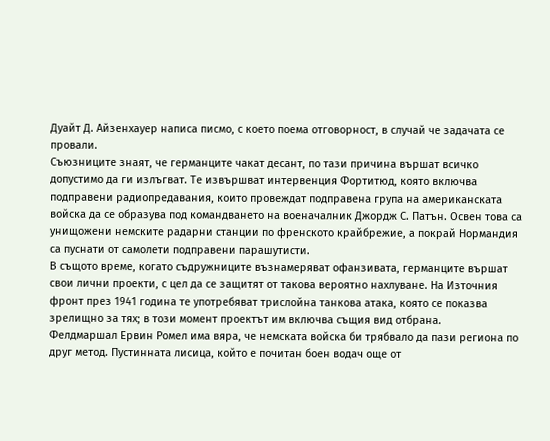Дуайт Д. Айзенхауер написа писмо, с което поема отговорност, в случай че задачата се провали.
Съюзниците знаят, че германците чакат десант, по тази причина вършат всичко допустимо да ги излъгват. Те извършват интервенция Фортитюд, която включва подправени радиопредавания, които провеждат подправена група на американската войска да се образува под командването на военачалник Джордж С. Патън. Освен това са унищожени немските радарни станции по френското крайбрежие, а покрай Нормандия са пуснати от самолети подправени парашутисти.
В същото време, когато съдружниците възнамеряват офанзивата, германците вършат свои лични проекти, с цел да се защитят от такова вероятно нахлуване. На Източния фронт през 1941 година те употребяват трислойна танкова атака, която се показва зрелищно за тях; в този момент проектът им включва същия вид отбрана.
Фелдмаршал Ервин Ромел има вяра, че немската войска би трябвало да пази региона по друг метод. Пустинната лисица, който е почитан боен водач още от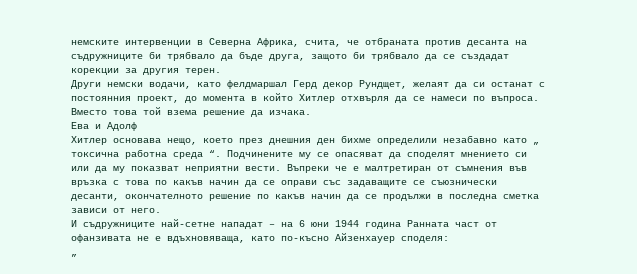немските интервенции в Северна Африка, счита, че отбраната против десанта на съдружниците би трябвало да бъде друга, защото би трябвало да се създадат корекции за другия терен.
Други немски водачи, като фелдмаршал Герд декор Рундщет, желаят да си останат с постоянния проект, до момента в който Хитлер отхвърля да се намеси по въпроса. Вместо това той взема решение да изчака.
Ева и Адолф
Хитлер основава нещо, което през днешния ден бихме определили незабавно като „ токсична работна среда “. Подчинените му се опасяват да споделят мнението си или да му показват неприятни вести. Въпреки че е малтретиран от съмнения във връзка с това по какъв начин да се оправи със задаващите се съюзнически десанти, окончателното решение по какъв начин да се продължи в последна сметка зависи от него.
И съдружниците най-сетне нападат – на 6 юни 1944 година Ранната част от офанзивата не е вдъхновяваща, като по-късно Айзенхауер споделя:
„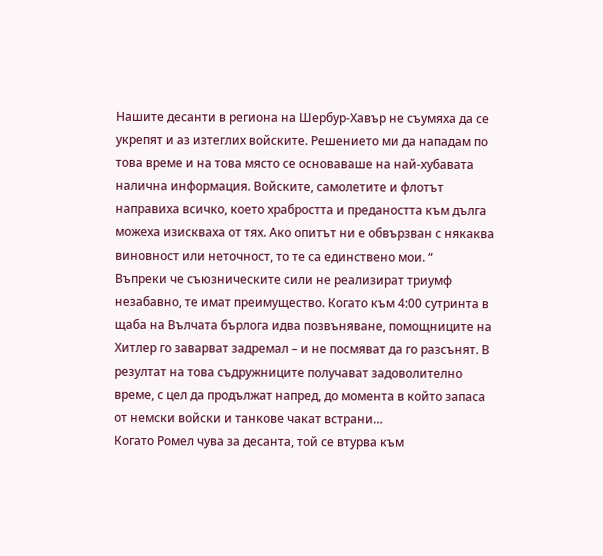Нашите десанти в региона на Шербур-Хавър не съумяха да се укрепят и аз изтеглих войските. Решението ми да нападам по това време и на това място се основаваше на най-хубавата налична информация. Войските, самолетите и флотът направиха всичко, което храбростта и предаността към дълга можеха изискваха от тях. Ако опитът ни е обвързван с някаква виновност или неточност, то те са единствено мои. “
Въпреки че съюзническите сили не реализират триумф незабавно, те имат преимущество. Когато към 4:00 сутринта в щаба на Вълчата бърлога идва позвъняване, помощниците на Хитлер го заварват задремал – и не посмяват да го разсънят. В резултат на това съдружниците получават задоволително време, с цел да продължат напред, до момента в който запаса от немски войски и танкове чакат встрани…
Когато Ромел чува за десанта, той се втурва към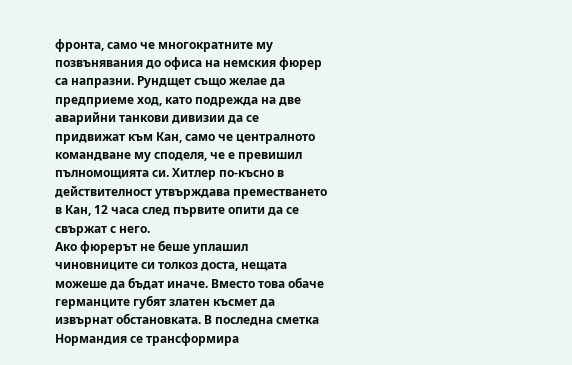фронта, само че многократните му позвънявания до офиса на немския фюрер са напразни. Рундщет също желае да предприеме ход, като подрежда на две аварийни танкови дивизии да се придвижат към Кан, само че централното командване му споделя, че е превишил пълномощията си. Хитлер по-късно в действителност утвърждава преместването в Кан, 12 часа след първите опити да се свържат с него.
Ако фюрерът не беше уплашил чиновниците си толкоз доста, нещата можеше да бъдат иначе. Вместо това обаче германците губят златен късмет да извърнат обстановката. В последна сметка Нормандия се трансформира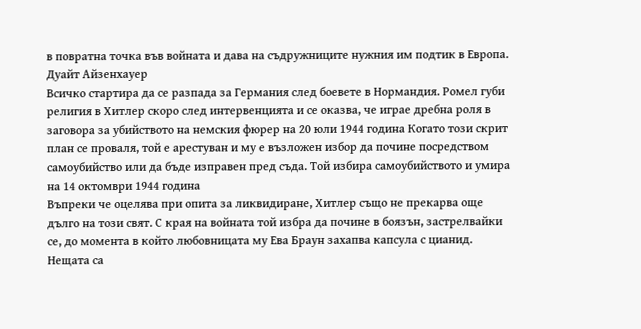в повратна точка във войната и дава на съдружниците нужния им подтик в Европа.
Дуайт Айзенхауер
Всичко стартира да се разпада за Германия след боевете в Нормандия. Ромел губи религия в Хитлер скоро след интервенцията и се оказва, че играе дребна роля в заговора за убийството на немския фюрер на 20 юли 1944 година Когато този скрит план се проваля, той е арестуван и му е възложен избор да почине посредством самоубийство или да бъде изправен пред съда. Той избира самоубийството и умира на 14 октомври 1944 година
Въпреки че оцелява при опита за ликвидиране, Хитлер също не прекарва още дълго на този свят. С края на войната той избра да почине в боязън, застрелвайки се, до момента в който любовницата му Ева Браун захапва капсула с цианид.
Нещата са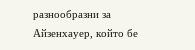разнообразни за Айзенхауер, който бе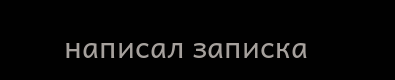написал записка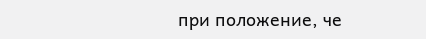при положение, че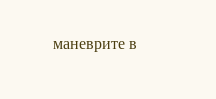маневрите в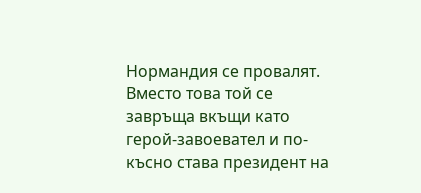Нормандия се провалят. Вместо това той се завръща вкъщи като герой-завоевател и по-късно става президент на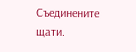Съединените щати.